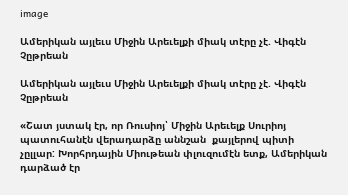image

Ամերիկան այլեւս Միջին Արեւելքի միակ տէրը չէ. Վիգէն Չըթրեան

Ամերիկան այլեւս Միջին Արեւելքի միակ տէրը չէ. Վիգէն Չըթրեան

«Շատ յստակ էր, որ Ռուսիոյ՝ Միջին Արեւելք Սուրիոյ պատուհանէն վերադարձը աննշան  քայլերով պիտի չըլլար: Խորհրդային Միութեան փլուզումէն ետք, Ամերիկան դարձած էր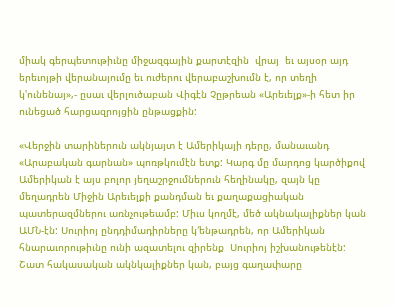միակ գերպետութիւնը միջազգային քարտէզին  վրայ  եւ այսօր այդ երեւոյթի վերանայումը եւ ուժերու վերաբաշխումն է, որ տեղի կ'ունենայ»,- ըսաւ վերլուծաբան Վիգէն Չըթրեան «Արեւելք»-ի հետ իր ունեցած հարցազրոյցին ընթացքին:

«Վերջին տարիներուն ակնյայտ է Ամերիկայի դերը, մանաւանդ «Արաբական գարնան» պոռթկումէն ետք: Կարգ մը մարդոց կարծիքով Ամերիկան է այս բոլոր յեղաշրջումներուն հեղինակը, զայն կը մեղադրեն Միջին Արեւելքի քանդման եւ քաղաքացիական պատերազմներու առնչութեամբ: Միւս կողմէ, մեծ ակնակալիքներ կան ԱՄՆ-էն: Սուրիոյ ընդդիմադիրները կ′ենթադրեն, որ Ամերիկան հնարաւորութիւնը ունի ազատելու զիրենք  Սուրիոյ իշխանութենէն: Շատ հակասական ակնկալիքներ կան, բայց գաղափարը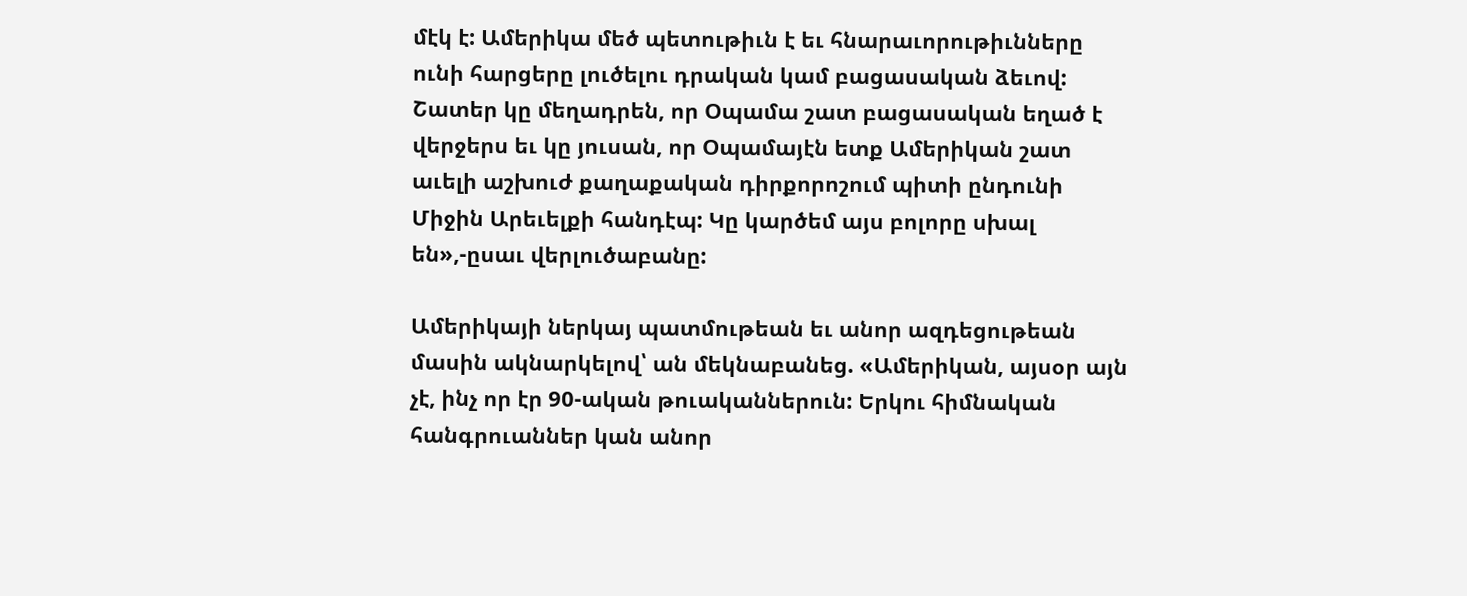մէկ է: Ամերիկա մեծ պետութիւն է եւ հնարաւորութիւնները ունի հարցերը լուծելու դրական կամ բացասական ձեւով: Շատեր կը մեղադրեն, որ Օպամա շատ բացասական եղած է վերջերս եւ կը յուսան, որ Օպամայէն ետք Ամերիկան շատ աւելի աշխուժ քաղաքական դիրքորոշում պիտի ընդունի Միջին Արեւելքի հանդէպ: Կը կարծեմ այս բոլորը սխալ են»,-ըսաւ վերլուծաբանը:

Ամերիկայի ներկայ պատմութեան եւ անոր ազդեցութեան մասին ակնարկելով՝ ան մեկնաբանեց. «Ամերիկան, այսօր այն չէ, ինչ որ էր 90-ական թուականներուն: Երկու հիմնական հանգրուաններ կան անոր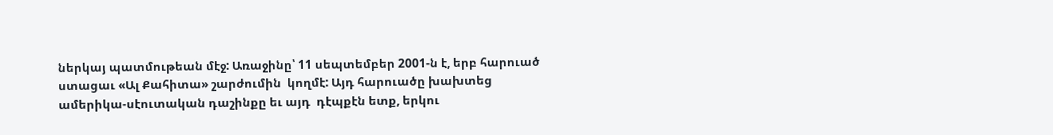ներկայ պատմութեան մէջ: Առաջինը՝ 11 սեպտեմբեր 2001-ն է, երբ հարուած ստացաւ «Ալ Քահիտա» շարժումին  կողմէ: Այդ հարուածը խախտեց ամերիկա-սէուտական դաշինքը եւ այդ  դէպքէն ետք, երկու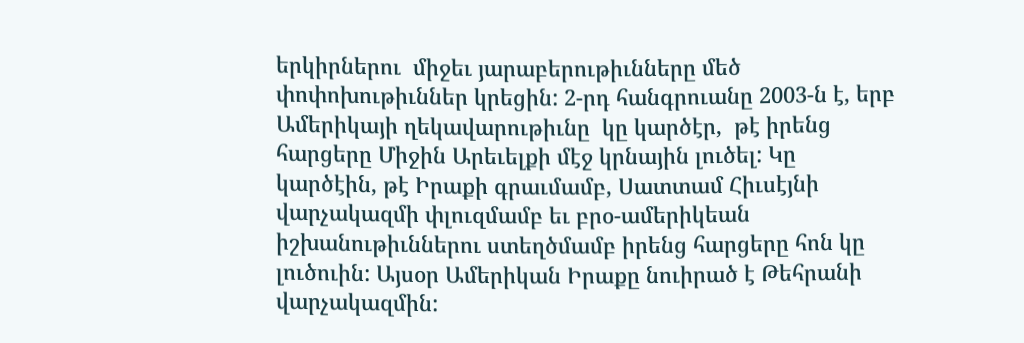երկիրներու  միջեւ յարաբերութիւնները մեծ փոփոխութիւններ կրեցին: 2-րդ հանգրուանը 2003-ն է, երբ Ամերիկայի ղեկավարութիւնը  կը կարծէր,  թէ իրենց հարցերը Միջին Արեւելքի մէջ կրնային լուծել: Կը կարծէին, թէ Իրաքի գրաւմամբ, Սատտամ Հիւսէյնի  վարչակազմի փլուզմամբ եւ բրօ-ամերիկեան իշխանութիւններու ստեղծմամբ իրենց հարցերը հոն կը լուծուին: Այսօր Ամերիկան Իրաքը նուիրած է Թեհրանի վարչակազմին: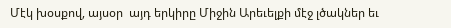Մէկ խօսքով, այսօր  այդ երկիրը Միջին Արեւելքի մէջ լծակներ եւ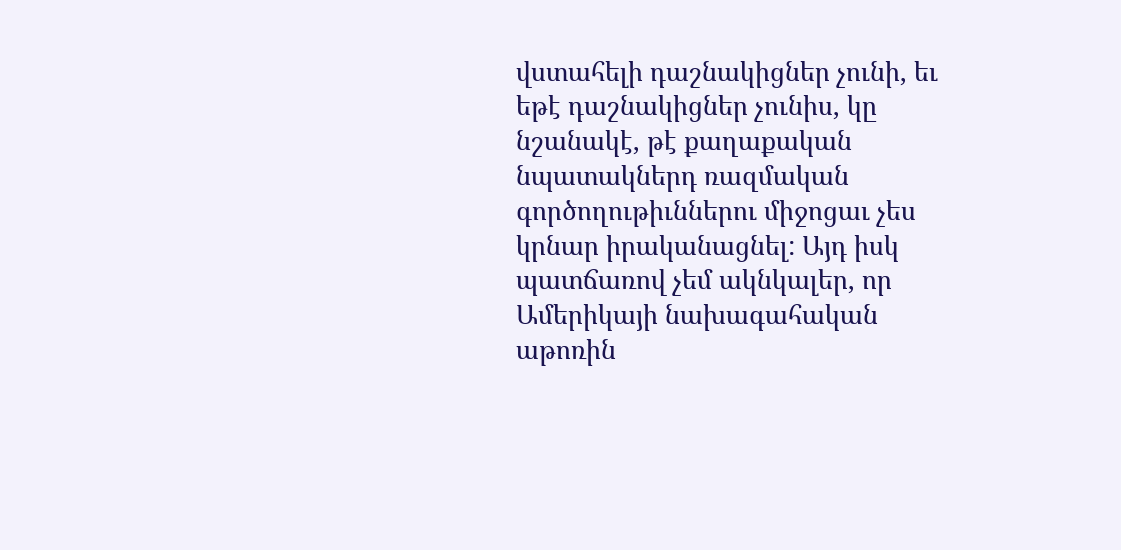վստահելի դաշնակիցներ չունի, եւ եթէ դաշնակիցներ չունիս, կը նշանակէ, թէ քաղաքական նպատակներդ ռազմական գործողութիւններու միջոցաւ չես կրնար իրականացնել: Այդ իսկ պատճառով չեմ ակնկալեր, որ Ամերիկայի նախագահական աթոռին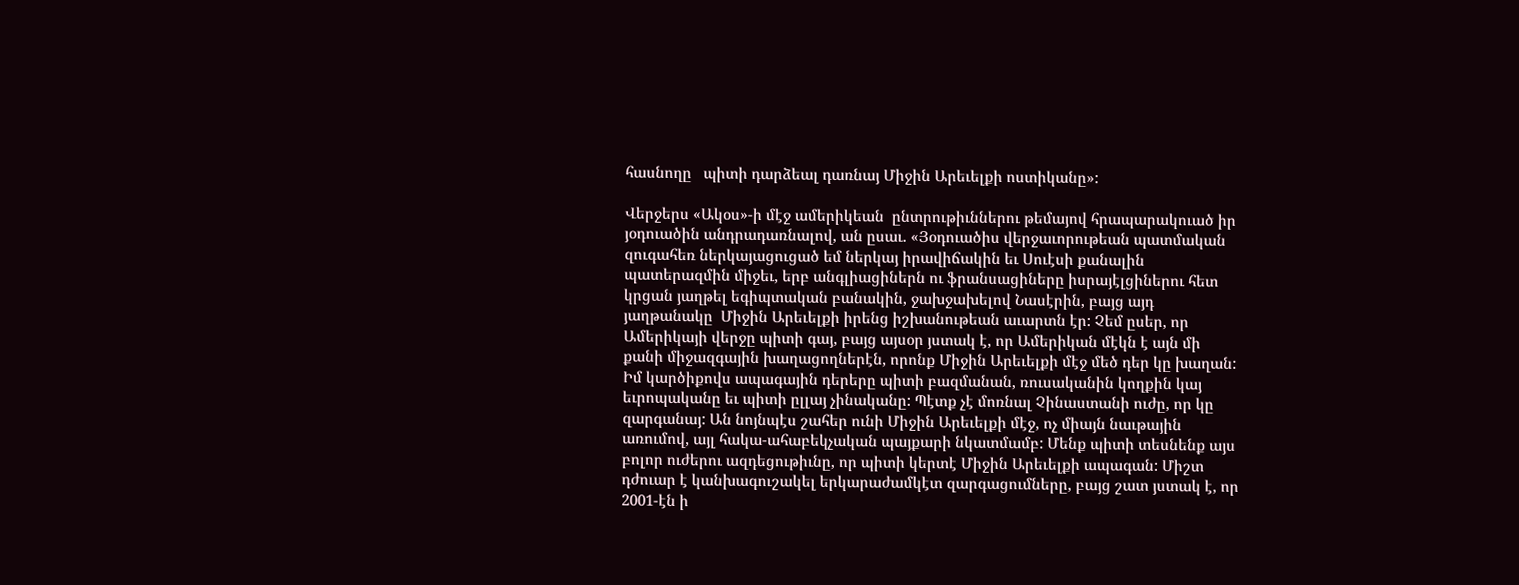հասնողը   պիտի դարձեալ դառնայ Միջին Արեւելքի ոստիկանը»:

Վերջերս «Ակօս»-ի մէջ ամերիկեան  ընտրութիւններու թեմայով հրապարակուած իր յօդուածին անդրադառնալով, ան ըսաւ. «Յօդուածիս վերջաւորութեան պատմական զուգահեռ ներկայացուցած եմ ներկայ իրավիճակին եւ Սուէսի քանալին պատերազմին միջեւ, երբ անգլիացիներն ու ֆրանսացիները իսրայէլցիներու հետ կրցան յաղթել եգիպտական բանակին, ջախջախելով Նասէրին, բայց այդ յաղթանակը  Միջին Արեւելքի իրենց իշխանութեան աւարտն էր: Չեմ ըսեր, որ Ամերիկայի վերջը պիտի գայ, բայց այսօր յստակ է, որ Ամերիկան մէկն է այն մի քանի միջազգային խաղացողներէն, որոնք Միջին Արեւելքի մէջ մեծ դեր կը խաղան: Իմ կարծիքովս ապագային դերերը պիտի բազմանան, ռուսականին կողքին կայ եւրոպականը եւ պիտի ըլլայ չինականը: Պէտք չէ մոռնալ Չինաստանի ուժը, որ կը զարգանայ: Ան նոյնպէս շահեր ունի Միջին Արեւելքի մէջ, ոչ միայն նաւթային առումով, այլ հակա-ահաբեկչական պայքարի նկատմամբ: Մենք պիտի տեսնենք այս բոլոր ուժերու ազդեցութիւնը, որ պիտի կերտէ Միջին Արեւելքի ապագան: Միշտ դժուար է կանխագուշակել երկարաժամկէտ զարգացումները, բայց շատ յստակ է, որ 2001-էն ի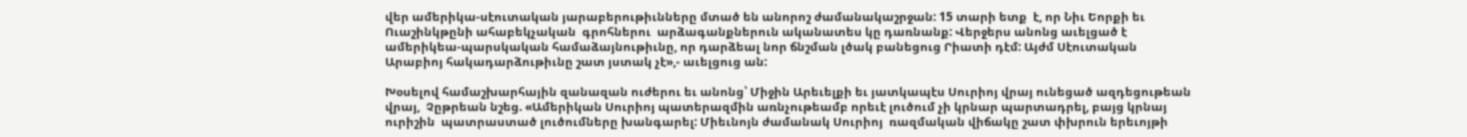վեր ամերիկա-սէուտական յարաբերութիւնները մտած են անորոշ ժամանակաշրջան: 15 տարի ետք  է, որ Նիւ Եորքի եւ Ուաշինկթընի ահաբեկչական  գրոհներու  արձագանքներուն ականատես կը դառնանք: Վերջերս անոնց աւելցած է ամերիկեա-պարսկական համաձայնութիւնը, որ դարձեալ նոր ճնշման լծակ բանեցուց Րիատի դէմ: Այժմ Սէուտական Արաբիոյ հակադարձութիւնը շատ յստակ չէ»,- աւելցուց ան:

Խօսելով համաշխարհային զանազան ուժերու եւ անոնց՝ Միջին Արեւելքի եւ յատկապէս Սուրիոյ վրայ ունեցած ազդեցութեան վրայ,  Չըթրեան նշեց. «Ամերիկան Սուրիոյ պատերազմին առնչութեամբ որեւէ լուծում չի կրնար պարտադրել, բայց կրնայ ուրիշին  պատրաստած լուծումները խանգարել: Միեւնոյն ժամանակ Սուրիոյ  ռազմական վիճակը շատ փխրուն երեւոյթի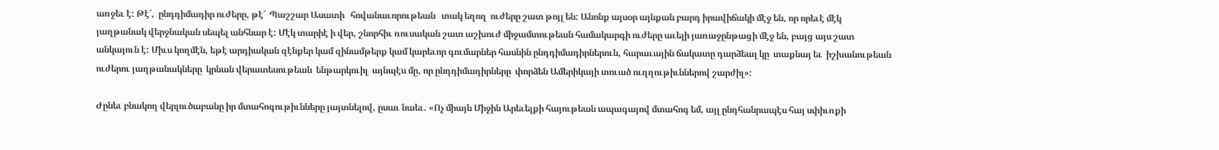առջեւ է: Թէ՛,  ընդդիմադիր ուժերը, թէ՛  Պաշշար Ասատի   հովանաւորութեան   տակ եղող  ուժերը շատ թոյլ են: Անոնք այսօր այնքան բարդ իրավիճակի մէջ են, որ որեւէ մէկ յաղթանակ վերջնական սեպել անհնար է: Մէկ տարիէ ի վեր, շնորհիւ ռուսական շատ աշխուժ միջամտութեան համակարգի ուժերը աւելի յառաջընթացի մէջ են, բայց այս շատ անկայուն է: Միւս կողմէն, եթէ արդիական զէնքեր կամ զինամթերք կամ կարեւոր գումարներ հասնին ընդդիմադիրներուն, հարաւային ճակատը դարձեալ կը  տաքնայ եւ  իշխանութեան ուժերու յաղթանակները  կրնան վերատեսութեան  ենթարկուիլ  այնպէս մը, որ ընդդիմադիրները  փորձեն Ամերիկայի տուած ուղղութիւններով շարժիլ»:

Ժընեւ բնակող վերլուծաբանը իր մտահոգութիւնները յայտնելով, ըսաւ նաեւ. «Ոչ միայն Միջին Արեւելքի հայութեան ապագայով մտահոգ եմ, այլ ընդհանրապէս հայ սփիւռքի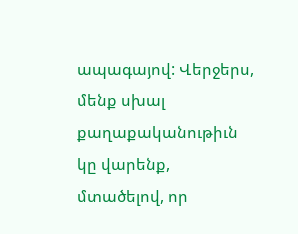ապագայով: Վերջերս, մենք սխալ քաղաքականութիւն կը վարենք, մտածելով, որ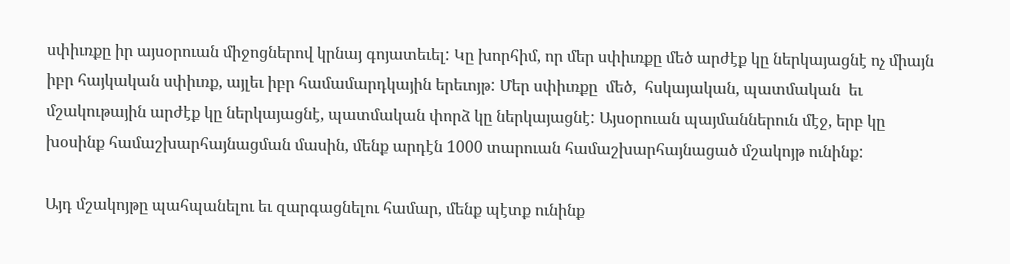սփիւռքը իր այսօրուան միջոցներով կրնայ գոյատեւել: Կը խորհիմ, որ մեր սփիւռքը մեծ արժէք կը ներկայացնէ ոչ միայն իբր հայկական սփիւռք, այլեւ իբր համամարդկային երեւոյթ: Մեր սփիւռքը  մեծ,  հսկայական, պատմական  եւ մշակութային արժէք կը ներկայացնէ, պատմական փորձ կը ներկայացնէ: Այսօրուան պայմաններուն մէջ, երբ կը խօսինք համաշխարհայնացման մասին, մենք արդէն 1000 տարուան համաշխարհայնացած մշակոյթ ունինք:

Այդ մշակոյթը պահպանելու եւ զարգացնելու համար, մենք պէտք ունինք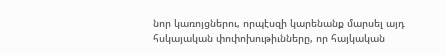նոր կառոյցներու, որպէսզի կարենանք մարսել այդ հսկայական փոփոխութիւնները, որ հայկական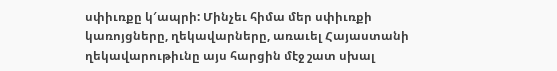սփիւռքը կ′ապրի: Մինչեւ հիմա մեր սփիւռքի կառոյցները, ղեկավարները, առաւել Հայաստանի ղեկավարութիւնը այս հարցին մէջ շատ սխալ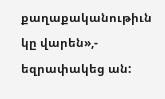քաղաքականութիւն կը վարեն»,- եզրափակեց ան: